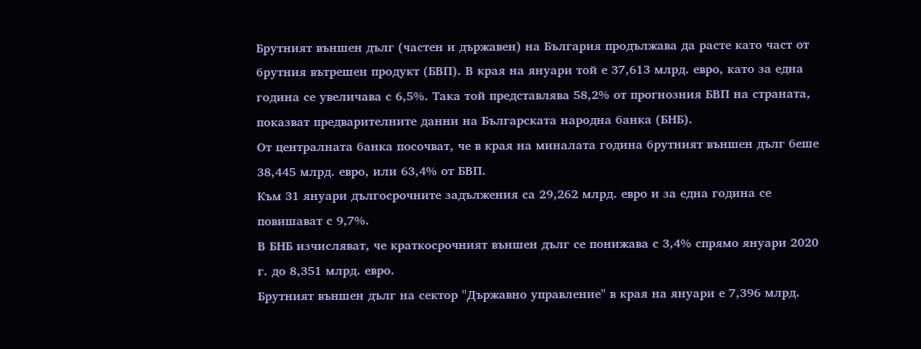Брутният външен дълг (частен и държавен) на България продължава да расте като част от брутния вътрешен продукт (БВП). В края на януари той е 37,613 млрд. евро, като за една година се увеличава с 6,5%. Така той представлява 58,2% от прогнозния БВП на страната, показват предварителните данни на Българската народна банка (БНБ).
От централната банка посочват, че в края на миналата година брутният външен дълг беше 38,445 млрд. евро, или 63,4% от БВП.
Към 31 януари дългосрочните задължения са 29,262 млрд. евро и за една година се повишават с 9,7%.
В БНБ изчисляват, че краткосрочният външен дълг се понижава с 3,4% спрямо януари 2020 г. до 8,351 млрд. евро.
Брутният външен дълг на сектор "Държавно управление" в края на януари е 7,396 млрд.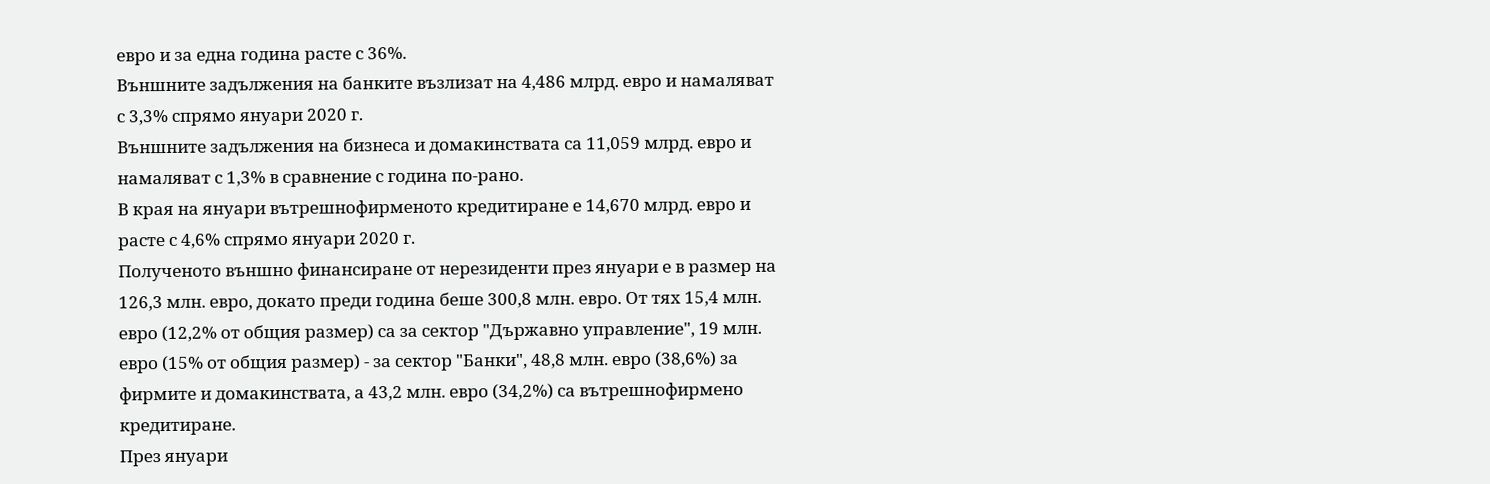евро и за една година расте с 36%.
Външните задължения на банките възлизат на 4,486 млрд. евро и намаляват с 3,3% спрямо януари 2020 г.
Външните задължения на бизнеса и домакинствата са 11,059 млрд. евро и намаляват с 1,3% в сравнение с година по-рано.
В края на януари вътрешнофирменото кредитиране е 14,670 млрд. евро и расте с 4,6% спрямо януари 2020 г.
Полученото външно финансиране от нерезиденти през януари е в размер на 126,3 млн. евро, докато преди година беше 300,8 млн. евро. От тях 15,4 млн. евро (12,2% от общия размер) са за сектор "Държавно управление", 19 млн. евро (15% от общия размер) - за сектор "Банки", 48,8 млн. евро (38,6%) за фирмите и домакинствата, а 43,2 млн. евро (34,2%) са вътрешнофирмено кредитиране.
През януари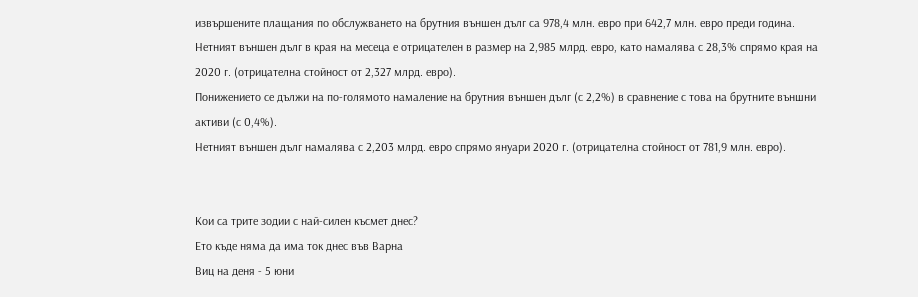извършените плащания по обслужването на брутния външен дълг са 978,4 млн. евро при 642,7 млн. евро преди година.
Нетният външен дълг в края на месеца е отрицателен в размер на 2,985 млрд. евро, като намалява с 28,3% спрямо края на 2020 г. (отрицателна стойност от 2,327 млрд. евро).
Понижението се дължи на по-голямото намаление на брутния външен дълг (с 2,2%) в сравнение с това на брутните външни активи (с 0,4%).
Нетният външен дълг намалява с 2,203 млрд. евро спрямо януари 2020 г. (отрицателна стойност от 781,9 млн. евро).


Кои са трите зодии с най-силен късмет днес?
Ето къде няма да има ток днес във Варна
Виц на деня - 5 юни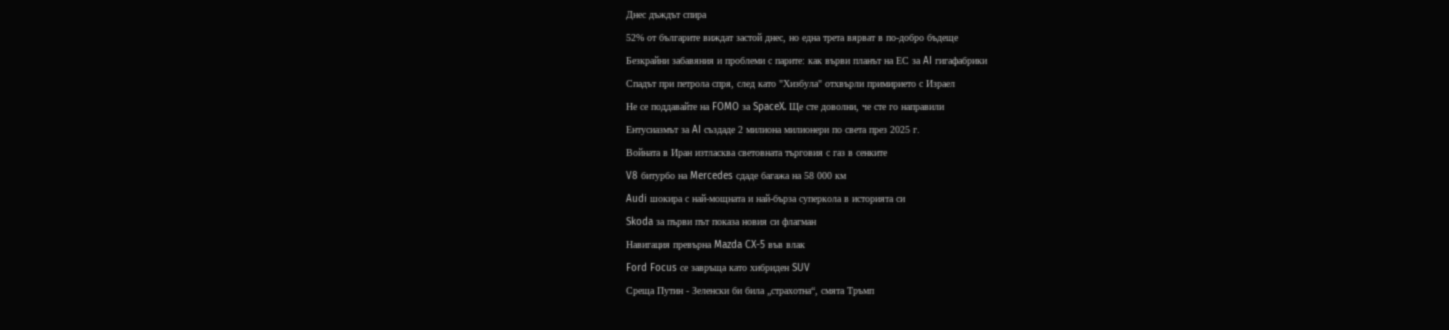Днес дъждът спира
52% от българите виждат застой днес, но една трета вярват в по-добро бъдеще
Безкрайни забавяния и проблеми с парите: как върви планът на ЕС за AI гигафабрики
Спадът при петрола спря, след като "Хизбула" отхвърли примирието с Израел
Не се поддавайте на FOMO за SpaceX. Ще сте доволни, че сте го направили
Ентусиазмът за AI създаде 2 милиона милионери по света през 2025 г.
Войната в Иран изтласква световната търговия с газ в сенките
V8 битурбо на Mercedes сдаде багажа на 58 000 км
Audi шокира с най-мощната и най-бърза суперкола в историята си
Skoda за първи път показа новия си флагман
Навигация превърна Mazda CX-5 във влак
Ford Focus се завръща като хибриден SUV
Среща Путин - Зеленски би била „страхотна“, смята Тръмп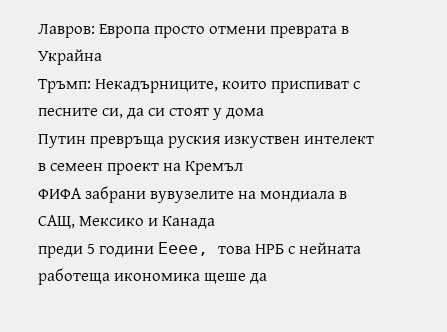Лавров: Европа просто отмени преврата в Украйна
Тръмп: Некадърниците, които приспиват с песните си, да си стоят у дома
Путин превръща руския изкуствен интелект в семеен проект на Кремъл
ФИФА забрани вувузелите на мондиала в САЩ, Мексико и Канада
преди 5 години Eeee, това НРБ с нейната работеща икономика щеше да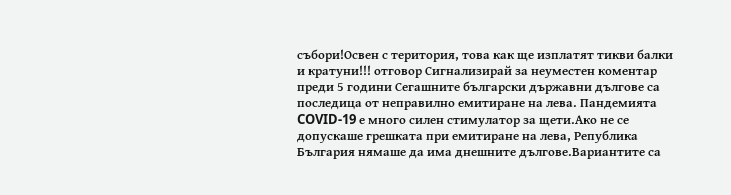събори!Освен с територия, това как ще изплатят тикви балки и кратуни!!! отговор Сигнализирай за неуместен коментар
преди 5 години Сегашните български държавни дългове са последица от неправилно емитиране на лева. Пандемията COVID-19 е много силен стимулатор за щети.Ако не се допускаше грешката при емитиране на лева, Република България нямаше да има днешните дългове.Вариантите са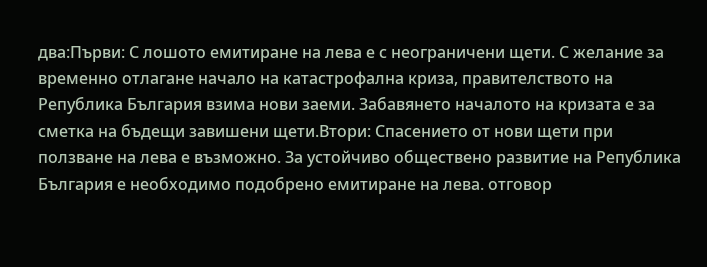два:Първи: С лошото емитиране на лева е с неограничени щети. С желание за временно отлагане начало на катастрофална криза, правителството на Република България взима нови заеми. Забавянето началото на кризата е за сметка на бъдещи завишени щети.Втори: Спасението от нови щети при ползване на лева е възможно. За устойчиво обществено развитие на Република България е необходимо подобрено емитиране на лева. отговор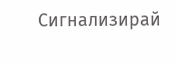Сигнализирай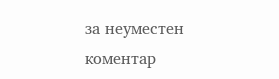за неуместен коментар